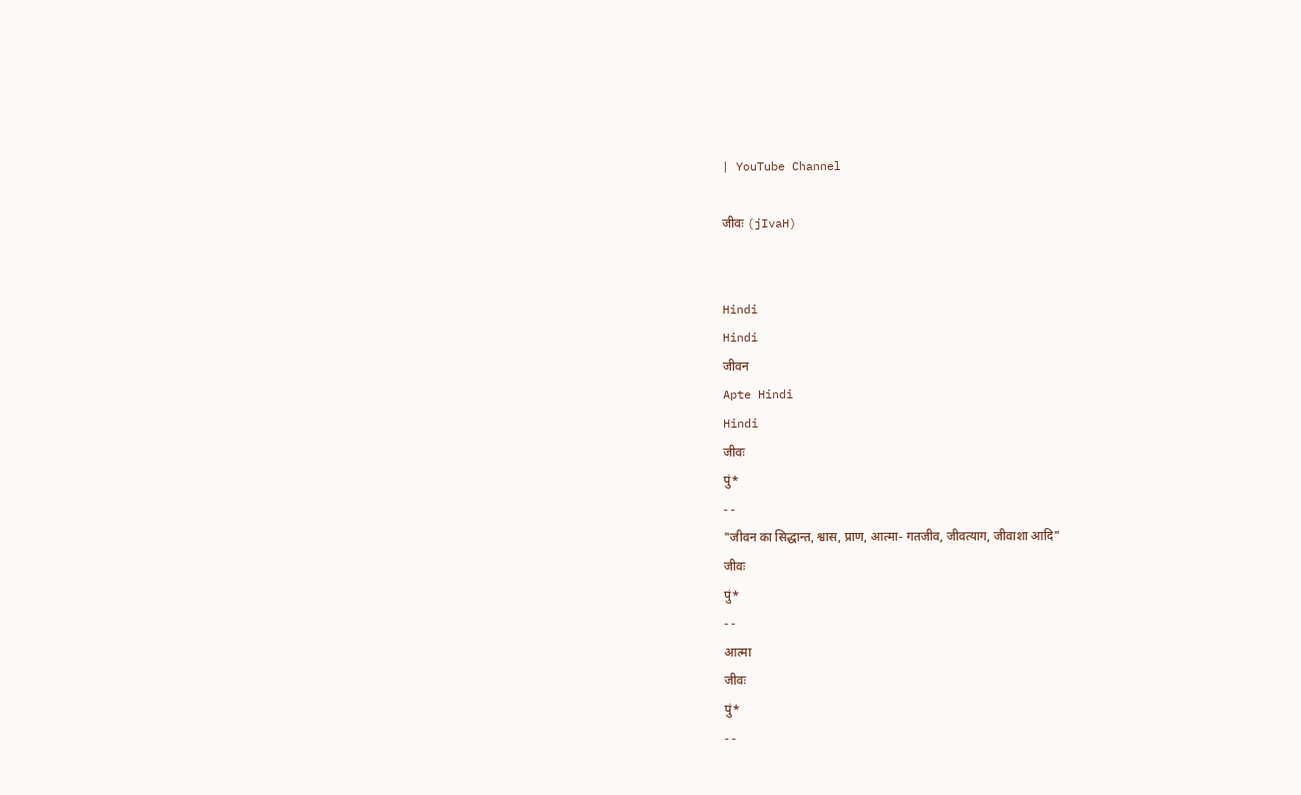| YouTube Channel

जीवः (jIvaH)


Hindi
Hindi
जीवन
Apte Hindi
Hindi
जीवः
पुं*
- -
"जीवन का सिद्धान्त, श्वास, प्राण, आत्मा- गतजीव, जीवत्याग, जीवाशा आदि"
जीवः
पुं*
- -
आत्मा
जीवः
पुं*
- -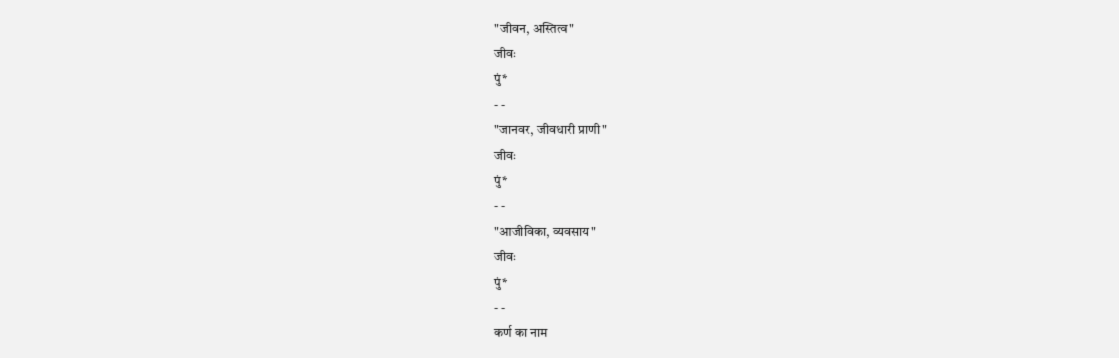"जीवन, अस्तित्व"
जीवः
पुं*
- -
"जानवर, जीवधारी प्राणी"
जीवः
पुं*
- -
"आजीविका, व्यवसाय"
जीवः
पुं*
- -
कर्ण का नाम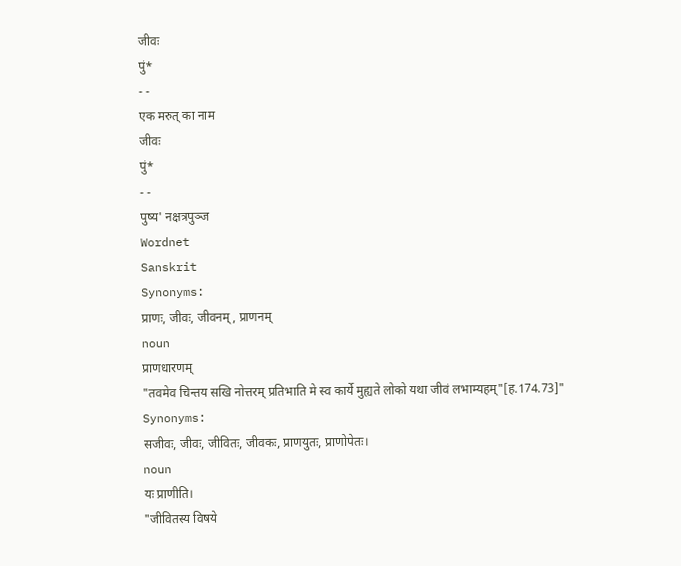जीवः
पुं*
- -
एक मरुत् का नाम
जीवः
पुं*
- -
पुष्य' नक्षत्रपुञ्ज
Wordnet
Sanskrit
Synonyms:
प्राणः, जीवः, जीवनम्, प्राणनम्
noun
प्राणधारणम्
"तवमेव चिन्तय सखि नोत्तरम् प्रतिभाति मे स्व कार्ये मुह्यते लोको यथा जीवं लभाम्यहम्"[ह.174.73]"
Synonyms:
सजीवः, जीवः, जीवितः, जीवकः, प्राणयुतः, प्राणोपेतः।
noun
यः प्राणीति।
"जीवितस्य विषये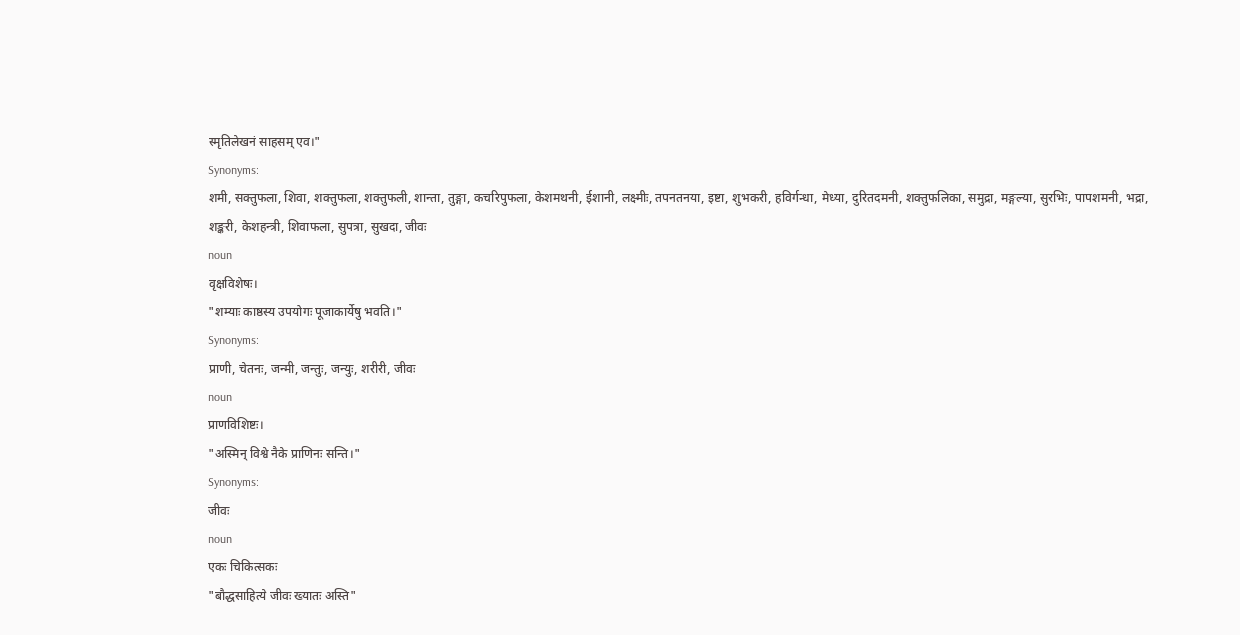स्मृतिलेखनं साहसम् एव।"
Synonyms:
शमी, सक्तुफला, शिवा, शक्तुफला, शक्तुफली, शान्ता, तुङ्गा, कचरिपुफला, केशमथनी, ईशानी, लक्ष्मीः, तपनतनया, इष्टा, शुभकरी, हविर्गन्धा, मेध्या, दुरितदमनी, शक्तुफलिका, समुद्रा, मङ्गल्या, सुरभिः, पापशमनी, भद्रा, शङ्करी, केशहन्त्री, शिवाफला, सुपत्रा, सुखदा, जीवः
noun
वृक्षविशेषः।
"शम्याः काष्ठस्य उपयोगः पूजाकार्येषु भवति।"
Synonyms:
प्राणी, चेतनः, जन्मी, जन्तुः, जन्युः, शरीरी, जीवः
noun
प्राणविशिष्टः।
"अस्मिन् विश्वे नैके प्राणिनः सन्ति।"
Synonyms:
जीवः
noun
एकः चिकित्सकः
"बौद्धसाहित्ये जीवः ख्यातः अस्ति"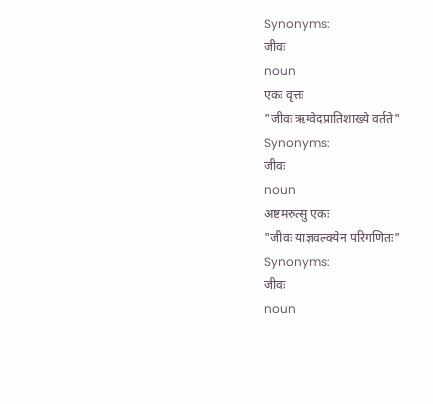Synonyms:
जीवः
noun
एकः वृत्तः
"जीवः ऋग्वेदप्रातिशाख्ये वर्तते"
Synonyms:
जीवः
noun
अष्टमरुत्सु एकः
"जीवः याज्ञवल्क्येन परिगणितः"
Synonyms:
जीवः
noun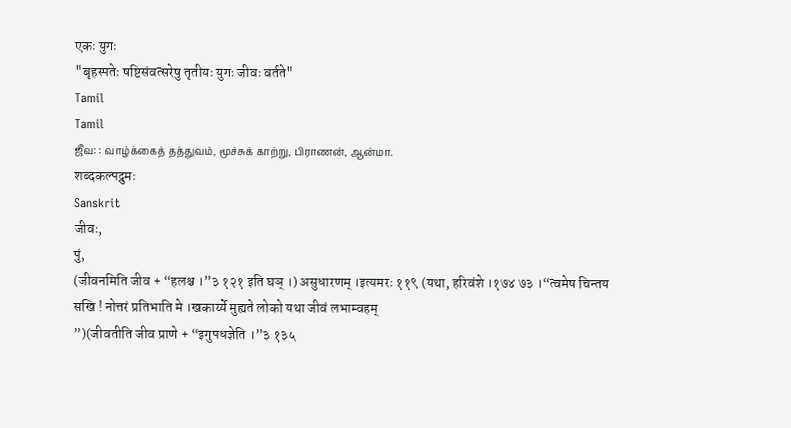एकः युगः
"बृहस्पतेः षष्टिसंवत्सरेषु तृतीयः युगः जीवः वर्तते"
Tamil
Tamil
ஜீவ: : வாழ்க்கைத் தத்துவம், மூச்சுக் காற்று, பிராணன், ஆன்மா.
शब्दकल्पद्रुमः
Sanskrit
जीवः,
पुं,
(जीवनमिति जीव + “हलश्च ।”३ १२१ इति घञ् ।) असुधारणम् ।इत्यमरः ११९ (यथा, हरिवंशे ।१७४ ७३ ।“त्वमेष चिन्तय सखि ! नोत्तरं प्रतिभाति मे ।खकार्य्ये मुह्यते लोको यथा जीवं लभाम्वहम्
”)(जीवतीति जीव प्राणे + “इगुपधज्ञेति ।”३ १३५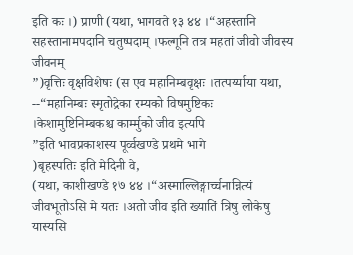इति कः ।) प्राणी (यथा, भागवते १३ ४४ ।“अहस्तानि सहस्तानामपदानि चतुष्पदाम् ।फल्गूनि तत्र महतां जीवो जीवस्य जीवनम्
”)वृत्तिः वृक्षविशेषः (स एव महानिम्बवृक्षः ।तत्पर्य्याया यथा, --“महानिम्बः स्मृतोद्रेका रम्यको विषमुष्टिकः ।केशामुष्टिनिम्बकश्च कार्म्मुको जीव इत्यपि
”इति भावप्रकाशस्य पूर्व्वखण्डे प्रथमे भागे
)बृहस्पतिः इति मेदिनी वे,
(यथा, काशीखण्डे १७ ४४ ।“अस्माल्लिङ्गार्च्चनान्नित्यं जीवभूतोऽसि मे यतः ।अतो जीव इति ख्यातिं त्रिषु लोकेषु यास्यसि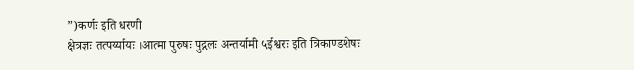”)कर्णः इति धरणी
क्षेत्रज्ञः तत्पर्य्यायः ।आत्मा पुरुषः पुद्गलः अन्तर्यामी ५ईश्वरः इति त्रिकाण्डशेषः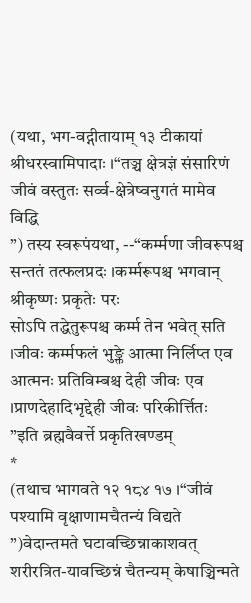(यथा, भग-वद्गीतायाम् १३ टीकायां श्रीधरस्वामिपादाः ।“तञ्च क्षेत्रज्ञं संसारिणं जीवं वस्तुतः सर्व्व-क्षेत्रेष्वनुगतं मामेव विद्धि
”) तस्य स्वरूपंयथा, --“कर्म्मणा जीवरूपश्च सन्ततं तत्फलप्रदः ।कर्म्मरूपश्च भगवान् श्रीकृष्णः प्रकृतेः परः
सोऽपि तद्धेतुरूपश्च कर्म्म तेन भवेत् सति ।जीवः कर्म्मफलं भुङ्क्ते आत्मा निर्लिप्त एव
आत्मनः प्रतिविम्बश्च देही जीवः एव ।प्राणदेहादिभृद्देही जीवः परिकीर्त्तितः
”इति ब्रह्मवैवर्त्ते प्रकृतिखण्डम्
*
(तथाच भागवते १२ १८४ १७ ।“जीवं पश्यामि वृक्षाणामचैतन्यं विद्यते
”)वेदान्तमते घटावच्छिन्नाकाशवत् शरीरत्रित-यावच्छिन्नं चैतन्यम् केषाञ्चिन्मते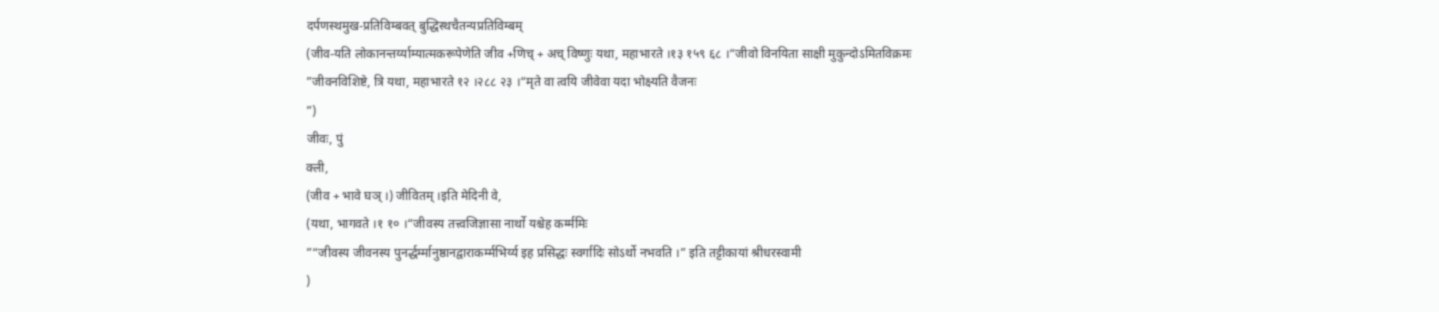दर्पणस्थमुख-प्रतिविम्बवत् बुद्धिस्थचैतन्यप्रतिविम्बम्
(जीव-यति लोकानन्तर्य्याम्यात्मकरूपेणेति जीव +णिच् + अच् विष्णुः यथा, महाभारते ।१३ १५९ ६८ ।“जीवो विनयिता साक्षी मुकुन्दोऽमितविक्रमः
”जीवनविशिष्टे, त्रि यथा, महाभारते १२ ।२८८ २३ ।“मृते वा त्वयि जीवेवा यदा भोक्ष्यति वैजनः
”)
जीवः, पुं
क्ली,
(जीव + भावे घञ् ।) जीवितम् ।इति मेदिनी वे,
(यथा, भागवते ।१ १० ।“जीवस्य तत्त्वजिज्ञासा नार्थो यश्चेह कर्म्ममिः
”“जीवस्य जीवनस्य पुनर्द्धर्म्मानुष्ठानद्वाराकर्म्मभिर्य्य इह प्रसिद्धः स्वर्गादिः सोऽर्थो नभवति ।” इति तट्टीकायां श्रीधरस्वामी
)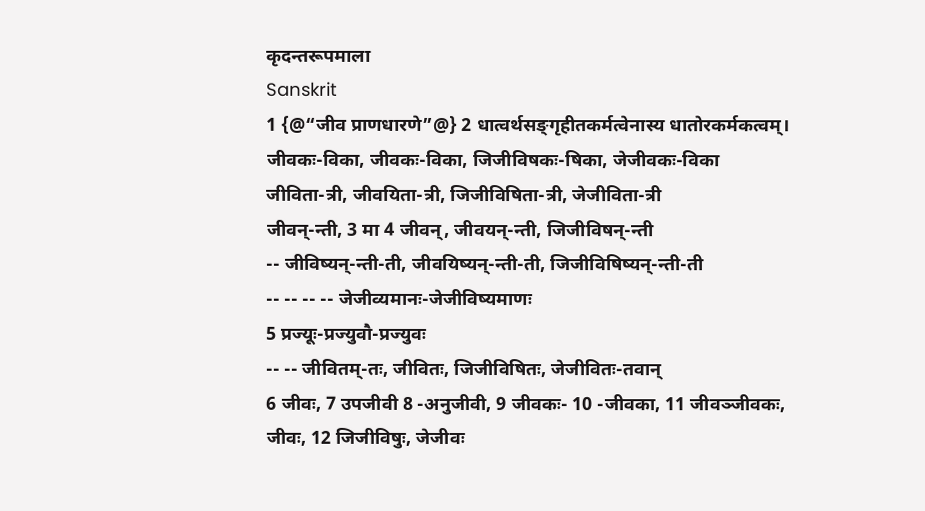कृदन्तरूपमाला
Sanskrit
1 {@“जीव प्राणधारणे”@} 2 धात्वर्थसङ्गृहीतकर्मत्वेनास्य धातोरकर्मकत्वम्।
जीवकः-विका, जीवकः-विका, जिजीविषकः-षिका, जेजीवकः-विका
जीविता-त्री, जीवयिता-त्री, जिजीविषिता-त्री, जेजीविता-त्री
जीवन्-न्ती, 3 मा 4 जीवन्, जीवयन्-न्ती, जिजीविषन्-न्ती
-- जीविष्यन्-न्ती-ती, जीवयिष्यन्-न्ती-ती, जिजीविषिष्यन्-न्ती-ती
-- -- -- -- जेजीव्यमानः-जेजीविष्यमाणः
5 प्रज्यूः-प्रज्युवौ-प्रज्युवः
-- -- जीवितम्-तः, जीवितः, जिजीविषितः, जेजीवितः-तवान्
6 जीवः, 7 उपजीवी 8 -अनुजीवी, 9 जीवकः- 10 -जीवका, 11 जीवञ्जीवकः, जीवः, 12 जिजीविषुः, जेजीवः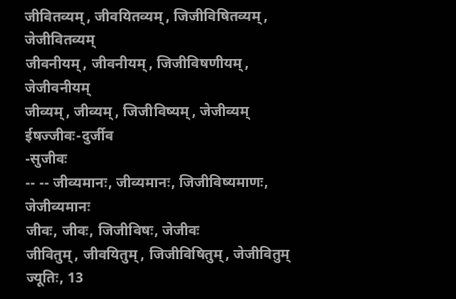जीवितव्यम्, जीवयितव्यम्, जिजीविषितव्यम्, जेजीवितव्यम्
जीवनीयम्, जीवनीयम्, जिजीविषणीयम्, जेजीवनीयम्
जीव्यम्, जीव्यम्, जिजीविष्यम्, जेजीव्यम्
ईषज्जीवः-दुर्जीव
-सुजीवः
-- -- जीव्यमानः, जीव्यमानः, जिजीविष्यमाणः, जेजीव्यमानः
जीवः, जीवः, जिजीविषः, जेजीवः
जीवितुम्, जीवयितुम्, जिजीविषितुम्, जेजीवितुम्
ज्यूतिः, 13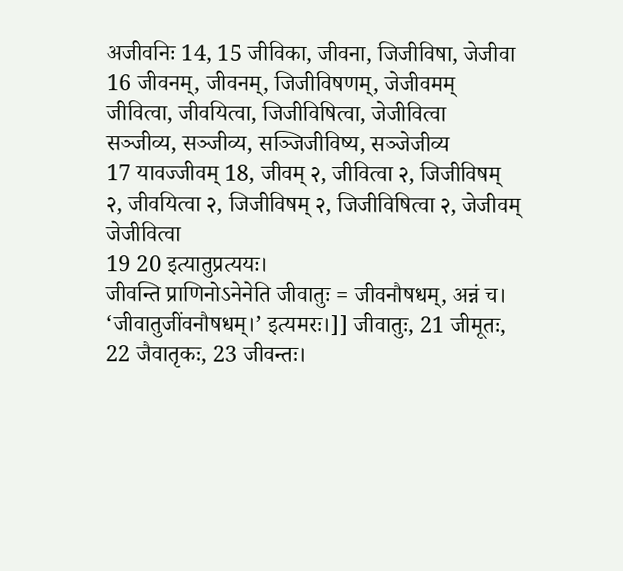अजीवनिः 14, 15 जीविका, जीवना, जिजीविषा, जेजीवा
16 जीवनम्, जीवनम्, जिजीविषणम्, जेजीवमम्
जीवित्वा, जीवयित्वा, जिजीविषित्वा, जेजीवित्वा
सञ्जीव्य, सञ्जीव्य, सञ्जिजीविष्य, सञ्जेजीव्य
17 यावज्जीवम् 18, जीवम् २, जीवित्वा २, जिजीविषम् २, जीवयित्वा २, जिजीविषम् २, जिजीविषित्वा २, जेजीवम्
जेजीवित्वा
19 20 इत्यातुप्रत्ययः।
जीवन्ति प्राणिनोऽनेनेति जीवातुः = जीवनौषधम्, अन्नं च।
‘जीवातुजींवनौषधम्।’ इत्यमरः।]] जीवातुः, 21 जीमूतः, 22 जैवातृकः, 23 जीवन्तः।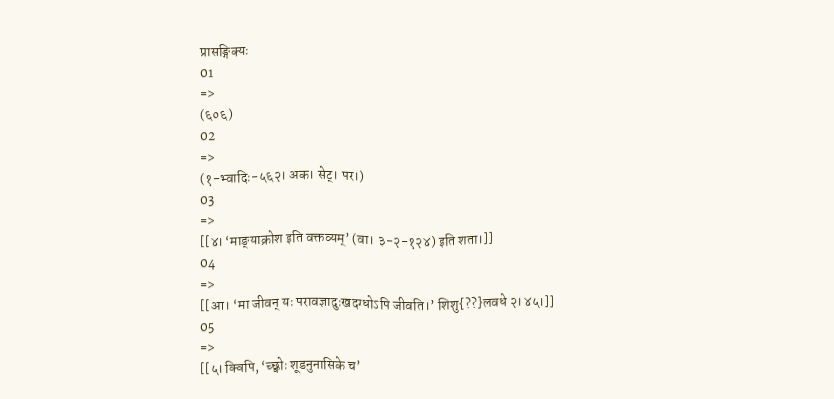प्रासङ्गिक्यः
01
=>
(६०६)
02
=>
(१-भ्वादिः-५६२। अक। सेट्। पर।)
03
=>
[[४। ‘माङ्याक्रोश इति वक्तव्यम्’ (वा। ३-२-१२४) इति शता।]]
04
=>
[[आ। ‘मा जीवन् यः परावज्ञादुःखदग्धोऽपि जीवति।’ शिशु{??}लवधे २। ४५।]]
05
=>
[[५। क्विपि, ‘च्छ्वोः शूडनुनासिके च’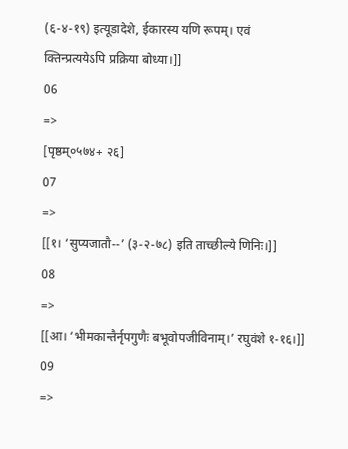(६-४-१९) इत्यूडादेशे, ईकारस्य यणि रूपम्। एवं क्तिन्प्रत्ययेऽपि प्रक्रिया बोध्या।]]
06
=>
[पृष्ठम्०५७४+ २६]
07
=>
[[१। ‘सुप्यजातौ--’ (३-२-७८) इति ताच्छील्ये णिनिः।]]
08
=>
[[आ। ‘भीमकान्तैर्नृपगुणैः बभूवोपजीविनाम्।’ रघुवंशे १-१६।]]
09
=>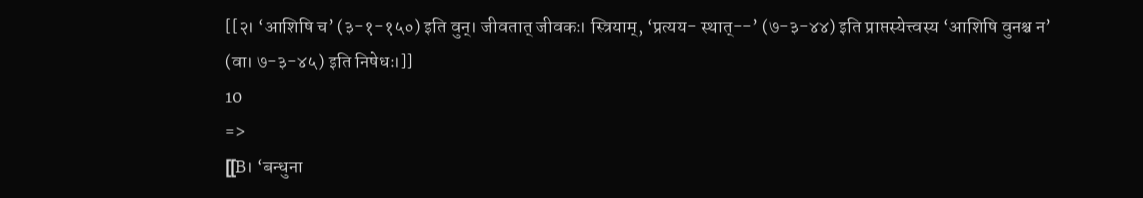[[२। ‘आशिषि च’ (३-१-१५०) इति वुन्। जीवतात् जीवकः। स्त्रियाम्, ‘प्रत्यय- स्थात्--’ (७-३-४४) इति प्राप्तस्येत्त्वस्य ‘आशिषि वुनश्च न’ (वा। ७-३-४५) इति निषेधः।]]
10
=>
[[B। ‘बन्धुना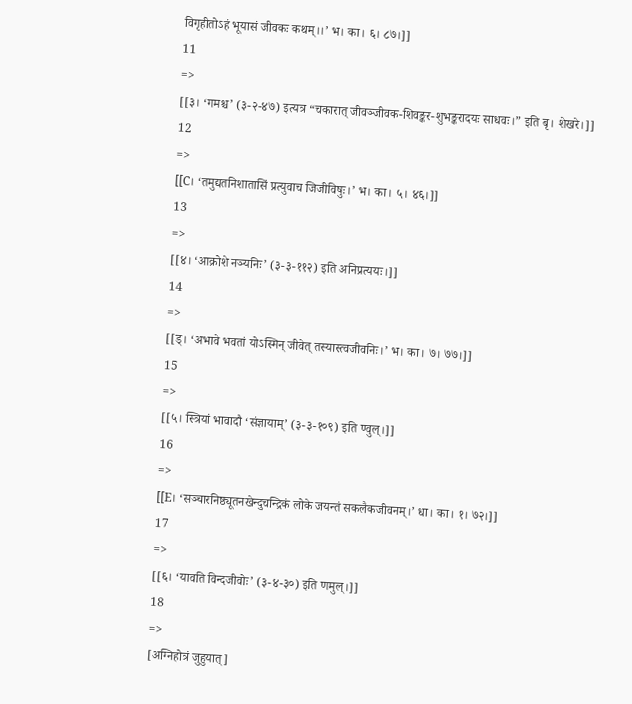विगृहीतोऽहं भूयासं जीवकः कथम्।।’ भ। का। ६। ८७।]]
11
=>
[[३। ‘गमश्च’ (३-२-४७) इत्यत्र “चकारात् जीवञ्जीवक-शिवङ्कर-शुभङ्करादयः साधवः।” इति बृ। शेखरे।]]
12
=>
[[C। ‘तमुद्यतनिशातासिं प्रत्युवाच जिजीविषुः।’ भ। का। ५। ४६।]]
13
=>
[[४। ‘आक्रोशे नञ्यनिः’ (३-३-११२) इति अनिप्रत्ययः।]]
14
=>
[[ड्। ‘अभावे भवतां योऽस्मिन् जीवेत् तस्यास्त्वजीवनिः।’ भ। का। ७। ७७।]]
15
=>
[[५। स्त्रियां भावादौ ‘संज्ञायाम्’ (३-३-१०९) इति ण्वुल्।]]
16
=>
[[E। ‘सञ्चारनिष्ठ्यूतनखेन्दुचन्द्रिकं लोके जयन्तं सकलैकजीवनम्।’ धा। का। १। ७२।]]
17
=>
[[६। ‘यावति विन्दजीवोः’ (३-४-३०) इति णमुल्।]]
18
=>
[अग्निहोत्रं जुहुयात्]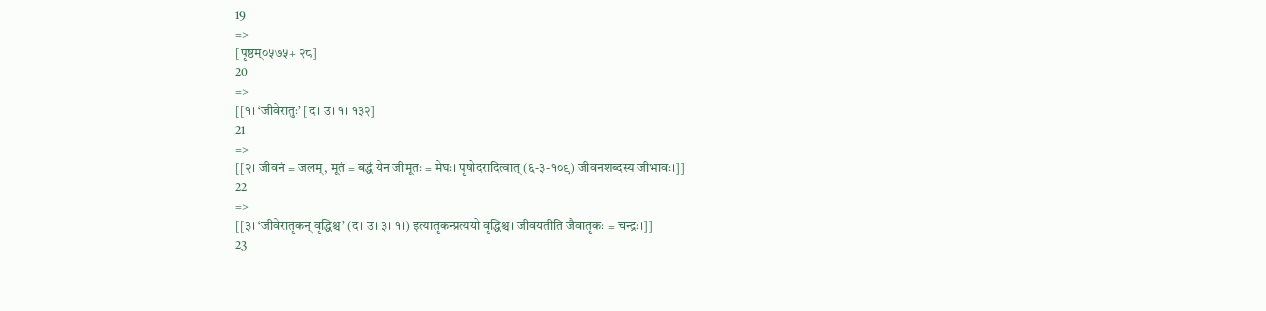19
=>
[पृष्ठम्०५७५+ २८]
20
=>
[[१। ‘जीवेरातुः’ [द। उ। १। १३२]
21
=>
[[२। जीवनं = जलम्, मूतं = बद्धं येन जीमूतः = मेघः। पृषोदरादित्वात् (६-३-१०९) जीवनशब्दस्य जीभावः।]]
22
=>
[[३। ‘जीवेरातृकन् वृद्धिश्च’ (द। उ। ३। १।) इत्यातृकन्प्रत्ययो वृद्धिश्च। जीवयतीति जैवातृकः = चन्द्रः।]]
23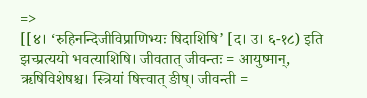=>
[[४। ‘रुहिनन्दिजीविप्राणिभ्यः षिदाशिषि’ [द। उ। ६-१८) इति झच्प्रत्ययो भवत्याशिषि। जीवतात् जीवन्तः = आयुष्मान्, ऋषिविशेषश्च। स्त्रियां षित्त्वात् ङीष्। जीवन्ती =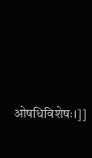ओषधिविशेषः।]]